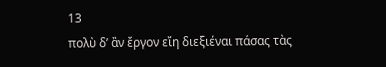13
πολὺ δ’ ἂν ἔργον εἴη διεξιέναι πάσας τὰς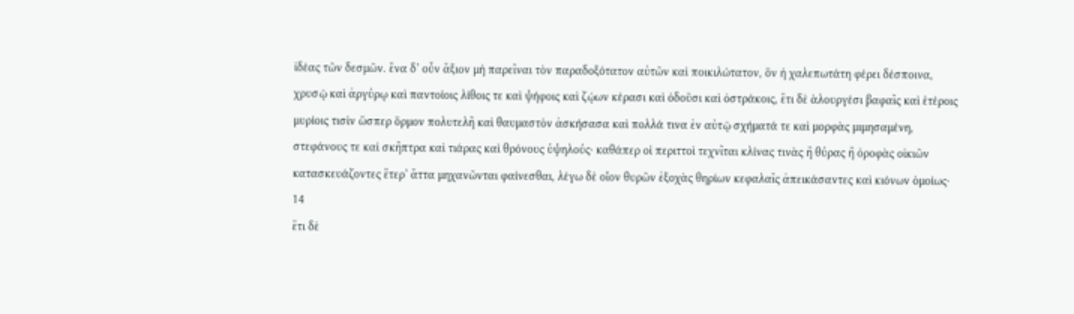ἰδέας τῶν δεσμῶν. ἕνα δ’ οὖν ἄξιον μὴ παρεῖναι τὸν παραδοξότατον αὐτῶν καὶ ποικιλώτατον, ὃν ἡ χαλεπωτάτη φέρει δέσποινα, χρυσῷ καὶ ἀργύρῳ καὶ παντοίοις λίθοις τε καὶ ψήφοις καὶ ζῴων κέρασι καὶ ὀδοῦσι καὶ ὀστράκοις, ἔτι δὲ ἁλουργέσι βαφαῖς καὶ ἑτέροις μυρίοις τισὶν ὥσπερ ὅρμον πολυτελῆ καὶ θαυμαστὸν ἀσκήσασα καὶ πολλά τινα ἐν αὐτῷ σχήματά τε καὶ μορφὰς μιμησαμένη, στεφάνους τε καὶ σκῆπτρα καὶ τιάρας καὶ θρόνους ὑψηλούς· καθάπερ οἱ περιττοὶ τεχνῖται κλίνας τινὰς ἢ θύρας ἢ ὀροφὰς οἰκιῶν κατασκευάζοντες ἕτερ’ ἄττα μηχανῶνται φαίνεσθαι, λέγω δὲ οἷον θυρῶν ἐξοχὰς θηρίων κεφαλαῖς ἀπεικάσαντες καὶ κιόνων ὁμοίως·
14
ἔτι δὲ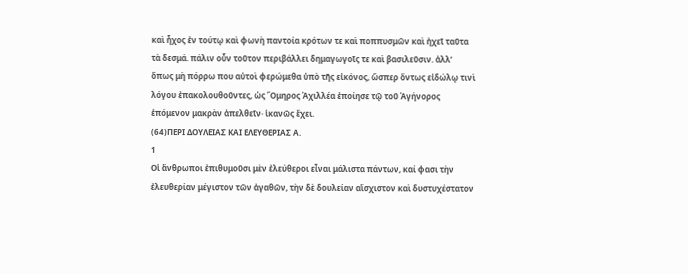καὶ ἦχος ἐν τούτῳ καὶ φωνὴ παντοία κρότων τε καὶ ποππυσμῶν καὶ ἠχεῖ ταῦτα τὰ δεσμά. πάλιν οὖν τοῦτον περιβάλλει δημαγωγοῖς τε καὶ βασιλεῦσιν. ἀλλ’ ὅπως μὴ πόρρω που αὐτοὶ φερώμεθα ὑπὸ τῆς εἰκόνος, ὥσπερ ὄντως εἰδώλῳ τινὶ λόγου ἐπακολουθοῦντες, ὡς Ὅμηρος Ἀχιλλέα ἐποίησε τῷ τοῦ Ἀγήνορος ἑπόμενον μακρὰν ἀπελθεῖν· ἱκανῶς ἔχει.
(64)ΠΕΡΙ ΔΟΥΛΕΙΑΣ ΚΑΙ ΕΛΕΥΘΕΡΙΑΣ Α.
1
Οἱ ἄνθρωποι ἐπιθυμοῦσι μὲν ἐλεύθεροι εἶναι μάλιστα πάντων, καί φασι τὴν ἐλευθερίαν μέγιστον τῶν ἀγαθῶν, τὴν δὲ δουλείαν αἴσχιστον καὶ δυστυχέστατον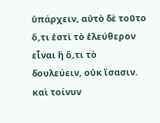ὑπάρχειν, αὐτὸ δὲ τοῦτο ὅ,τι ἐστὶ τὸ ἐλεύθερον εἶναι ἢ ὅ,τι τὸ δουλεύειν, οὐκ ἴσασιν. καὶ τοίνυν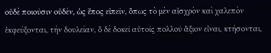οὐδὲ ποιοῦσιν οὐδέν, ὡς ἔπος εἰπεῖν, ὅπως τὸ μὲν αἰσχρὸν καὶ χαλεπὸν ἐκφεύξονται, τὴν δουλείαν, ὃ δὲ δοκεῖ αὐτοῖς πολλοῦ ἄξιον εἶναι, κτήσονται,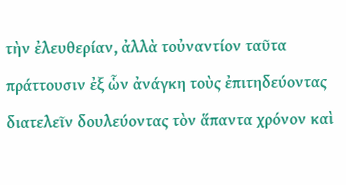τὴν ἐλευθερίαν, ἀλλὰ τοὐναντίον ταῦτα πράττουσιν ἐξ ὧν ἀνάγκη τοὺς ἐπιτηδεύοντας διατελεῖν δουλεύοντας τὸν ἅπαντα χρόνον καὶ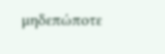μηδεπώποτε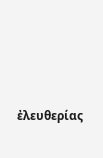ἐλευθερίας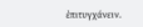ἐπιτυγχάνειν.